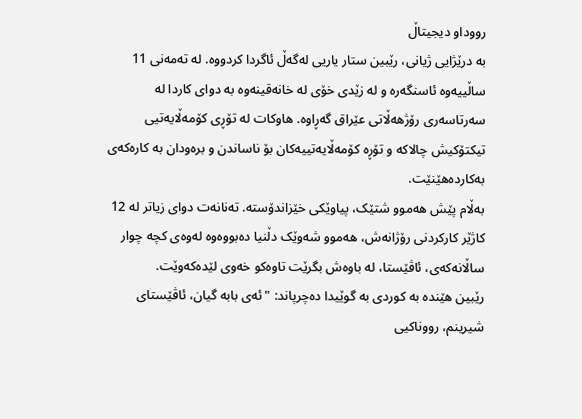رووداو دیجیتاڵ
بە درێژایی ژیانی، رێبین ستار یاریی لەگەڵ ئاگردا کردووە. لە تەمەنی 11 ساڵییەوە ئاسنگەرە و لە زێدی خۆی لە خانەقینەوە بە دوای کاردا لە سەرتاسەری رۆژهەڵاتی عێراق گەڕاوە. هاوکات لە تۆڕی کۆمەڵایەتیی تیکتۆکیش چالاکە و تۆڕە کۆمەڵایەتییەکان بۆ ناساندن و برەودان بە کارەکەی بەکاردەهێنێت.
بەڵام پێش هەموو شتێک، پیاوێکی خێزاندۆستە. تەنانەت دوای زیاتر لە 12 کاژێر کارکردنی رۆژانەش، هەموو شەوێک دڵنیا دەبووەوە لەوەی کچە چوار ساڵانەکەی، ئاڤێستا، لە باوەش بگرێت تاوەکو خەوی لێدەکەوێت.
رێبین هێندە بە کوردی بە گوێیدا دەچرپاند: "ئەی بابە گیان، ئاڤێستای شیرینم، رووناکیی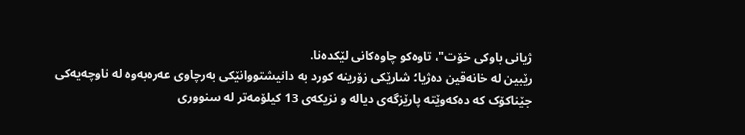ژیانی باوکی خۆت"، تاوەکو چاوەکانی لێکدەنا.
رێبین لە خانەقین دەژیا؛ شارێکی زۆرینە کورد بە دانیشتووانێکی بەرچاوی عەرەبەوە لە ناوچەیەکی جێناکۆک کە دەکەوێتە پارێزگەی دیالە و نزیکەی 13 کیلۆمەتر لە سنووری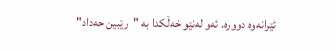ئێرانەوە دوورە. ئەو لەنێو خەڵکدا بە "رێبین حەداد"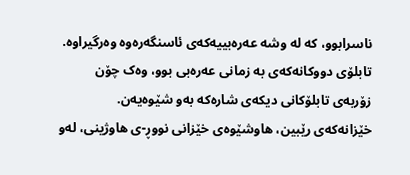ناسرابوو، کە لە وشە عەرەبییەکەی ئاسنگەرەوە وەرگیراوە. تابلۆی دووکانەکەی بە زمانی عەرەبی بوو، وەک چۆن زۆربەی تابلۆکانی دیکەی شارەکە بەو شێوەیەن.
خێزانەکەی رێبین، هاوشێوەی خێزانی نووڕ-ی هاوژینی، لەو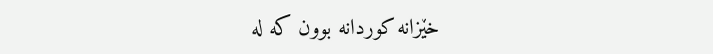خێزانە کوردانە بوون کە لە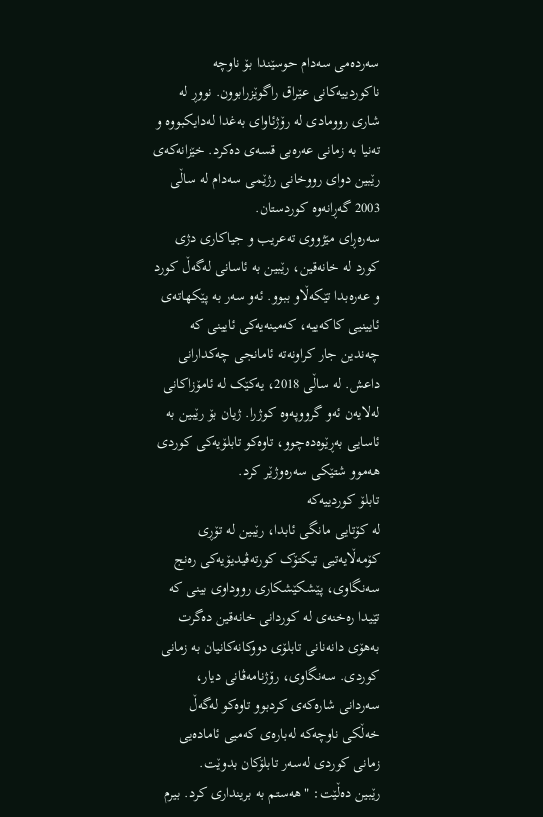سەردەمی سەدام حوسێندا بۆ ناوچە ناکوردییەکانی عێراق راگوێزرابوون. نووڕ لە شاری روومادی لە رۆژئاوای بەغدا لەدایکبووە و تەنیا بە زمانی عەرەبی قسەی دەکرد. خێزانەکەی رێبین دوای رووخانی رژێمی سەدام لە ساڵی 2003 گەڕانەوە کوردستان.
سەرەڕای مێژووی تەعریب و جیاکاری دژی کورد لە خانەقین، رێبین بە ئاسانی لەگەڵ کورد و عەرەبدا تێکەڵاو ببوو. ئەو سەر بە پێکهاتەی ئایینیی کاکەییە، کەمینەیەکی ئایینی کە چەندین جار کراونەتە ئامانجی چەکدارانی داعش. لە ساڵی 2018، یەکێک لە ئامۆزاکانی لەلایەن ئەو گرووپەوە کوژرا. ژیان بۆ رێبین بە ئاسایی بەڕێوەدەچوو، تاوەکو تابلۆیەکی کوردی هەموو شتێکی سەرەوژێر کرد.
تابلۆ کوردییەکە
لە کۆتایی مانگی ئابدا، رێبین لە تۆڕی کۆمەڵایەتیی تیکتۆک کورتەڤیدیۆیەکی رەنج سەنگاوی، پێشکێشکاری رووداوی بینی کە تێیدا رەخنەی لە کوردانی خانەقین دەگرت بەهۆی دانەنانی تابلۆی دووکانەکانیان بە زمانی کوردی. سەنگاوی، رۆژنامەڤانی دیار، سەردانی شارەکەی کردبوو تاوەکو لەگەڵ خەڵکی ناوچەکە لەبارەی کەمیی ئامادەیی زمانی کوردی لەسەر تابلۆکان بدوێت.
رێبین دەڵێت: "هەستم بە برینداری کرد. بیرم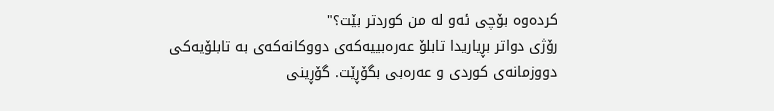کردەوە بۆچی ئەو لە من کوردتر بێت؟"
رۆژی دواتر بڕیاریدا تابلۆ عەرەبییەکەی دووکانەکەی بە تابلۆیەکی دووزمانەی کوردی و عەرەبی بگۆڕێت. گۆڕینی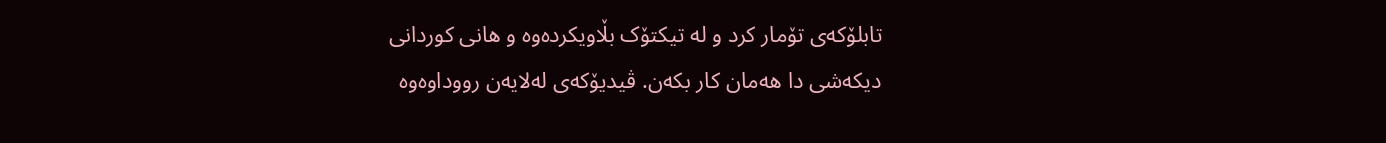تابلۆکەی تۆمار کرد و لە تیکتۆک بڵاویکردەوە و هانی کوردانی دیکەشی دا هەمان کار بکەن. ڤیدیۆکەی لەلایەن رووداوەوە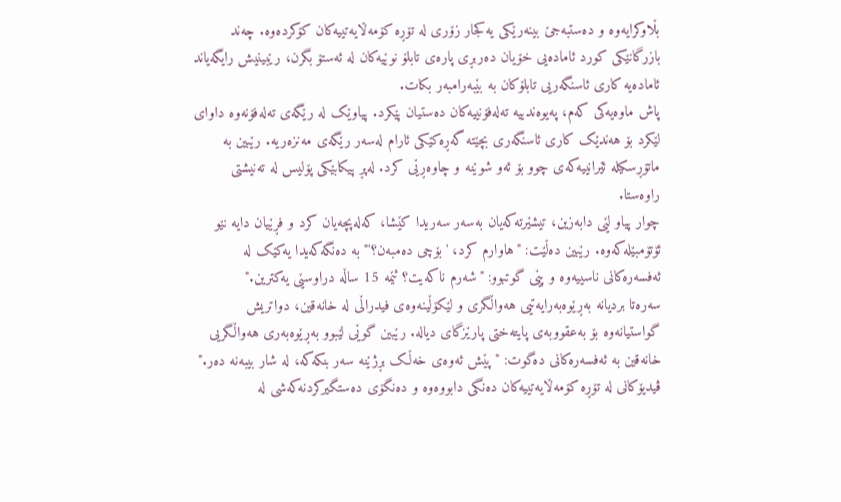بڵاوکرایەوە و دەستبەجێ بینەرێکی یەکجار زۆری لە تۆڕە کۆمەڵایەتییەکان کۆکردەوە. چەند بازرگانێکی کورد ئامادەیی خۆیان دەربڕی پارەی تابلۆ نوێیەکان لە ئەستۆ بگرن، رێبینیش رایگەیاند ئامادەیە کاری ئاسنگەریی تابلۆکان بە بێبەرامبەر بکات.
پاش ماوەیەکی کەم، پەیوەندییە تەلەفۆنییەکان دەستیان پێکرد. پیاوێک لە رێگەی تەلەفۆنەوە داوای لێکرد بۆ هەندێک کاری ئاسنگەری بچێتە گەڕەکێکی ئارام لەسەر رێگەی مەنزەریە. رێبین بە ماتۆڕسکیلە ئێرانییەکەی چوو بۆ ئەو شوێنە و چاوەڕێی کرد. لەپڕ پیکابێکی پۆلیس لە تەنیشتی راوەستا.
چوار پیاو لێی دابەزین، تیشێرتەکەیان بەسەر سەریدا کێشا، کەلەپچەیان کرد و فڕێیان دایە نێو ئۆتۆمبێلەکەوە. رێبین دەڵێت: "هاوارم کرد، 'بۆچی دەمبەن؟'" بە دەنگەکەیدا یەکێک لە ئەفسەرەکانی ناسییەوە و پێی گوتبوو: "شەرم ناکەیت؟ ئێمە 15 ساڵە دراوسێی یەکترین."
سەرەتا بردیانە بەڕێوەبەرایەتیی هەواڵگری و لێکۆڵینەوەی فیدراڵی لە خانەقین، دواتریش گواستیانەوە بۆ بەعقووبەی پایتەختی پارێزگای دیالە. رێبین گوێی لێبوو بەڕێوەبەری هەواڵگریی خانەقین بە ئەفسەرەکانی دەگوت: "پێش ئەوەی خەڵک بڕژێنە سەر بنکەکە، لە شار بیبەنە دەر." ڤیدیۆکانی لە تۆڕە کۆمەڵایەتییەکان دەنگی دابووەوە و دەنگۆی دەستگیرکردنەکەشی لە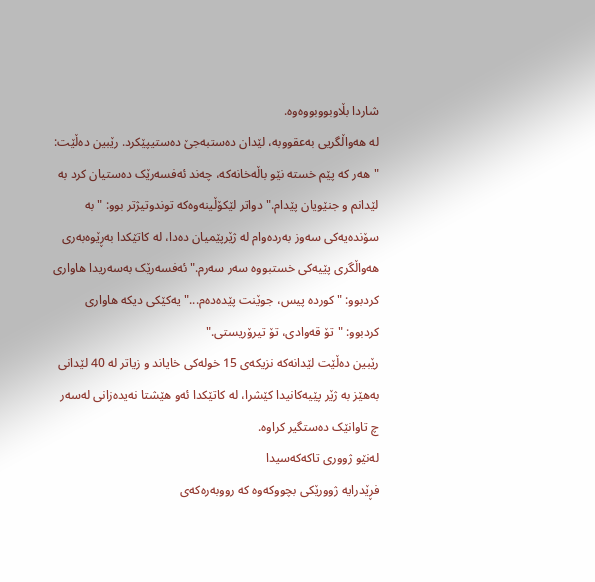شاردا بڵاوبووبووەوە.
لە هەواڵگریی بەعقووبە، لێدان دەستبەجێ دەستیپێکرد. رێبین دەڵێت: "هەر کە پێم خستە نێو باڵەخانەکە، چەند ئەفسەرێک دەستیان کرد بە لێدانم و جنێویان پێدام." دواتر لێکۆڵینەوەکە توندوتیژتر بوو: "بە سۆندەیەکی سەوز بەردەوام لە ژێرپێمیان دەدا، لە کاتێکدا بەڕێوەبەری هەواڵگری پێیەکی خستبووە سەر سەرم." ئەفسەرێک بەسەریدا هاواری کردبوو: "کوردە پیس، جوێنت پێدەدەم..." یەکێکی دیکە هاواری کردبوو: "تۆ قەوادی، تۆ تیرۆریستی."
رێبین دەڵێت لێدانەکە نزیکەی 15 خولەکی خایاند و زیاتر لە 40 لێدانی بەهێز بە ژێر پێیەکانیدا کێشرا، لە کاتێکدا ئەو هێشتا نەیدەزانی لەسەر چ تاوانێک دەستگیر کراوە.
لەنێو ژووری تاکەکەسیدا
فڕێدرایە ژوورێکی بچووکەوە کە رووبەرەکەی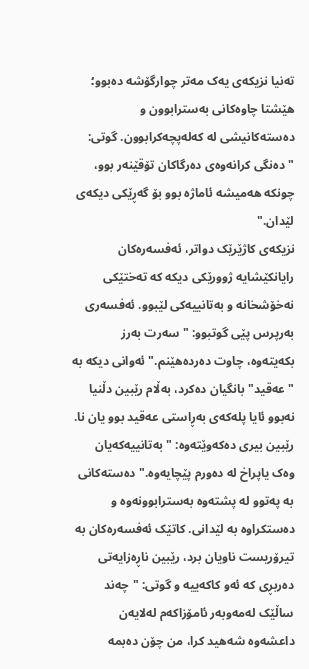تەنیا نزیکەی یەک مەتر چوارگۆشە دەبوو؛ هێشتا چاوەکانی بەسترابوون و دەستەکانیشی لە کەلەپچەکرابوون. گوتی: "دەنگی کرانەوەی دەرگاکان تۆقێنەر بوو، چونکە هەمیشە ئاماژە بوو بۆ گەڕێکی دیکەی لێدان."
نزیکەی کاژێرێک دواتر، ئەفسەرەکان رایانکێشایە ژوورێکی دیکە کە تەختێکی نەخۆشخانە و بەتانییەکی لێبوو. ئەفسەری بەرپرس پێی گوتبوو: "سەرت بەرز بکەیتەوە، چاوت دەردەهێنم." ئەوانی دیکە بە "عەقید" بانگیان دەکرد، بەڵام رێبین دڵنیا نەبوو ئایا پلەکەی بەڕاستی عەقید بوو یان نا.
رێبین بیری دەکەوێتەوە: "بەتانییەکەیان وەک یاپراخ لە دەورم پێچایەوە." دەستەکانی بە پەتوو لە پشتەوە بەسترابوونەوە و دەستکراوە بە لێدانی. کاتێک ئەفسەرەکان بە تیرۆریست ناویان برد، رێبین ناڕەزایەتی دەربڕی کە ئەو کاکەییە و گوتی: "چەند ساڵێک لەمەوبەر ئامۆزاکەم لەلایەن داعشەوە شەهید کرا، من چۆن دەبمە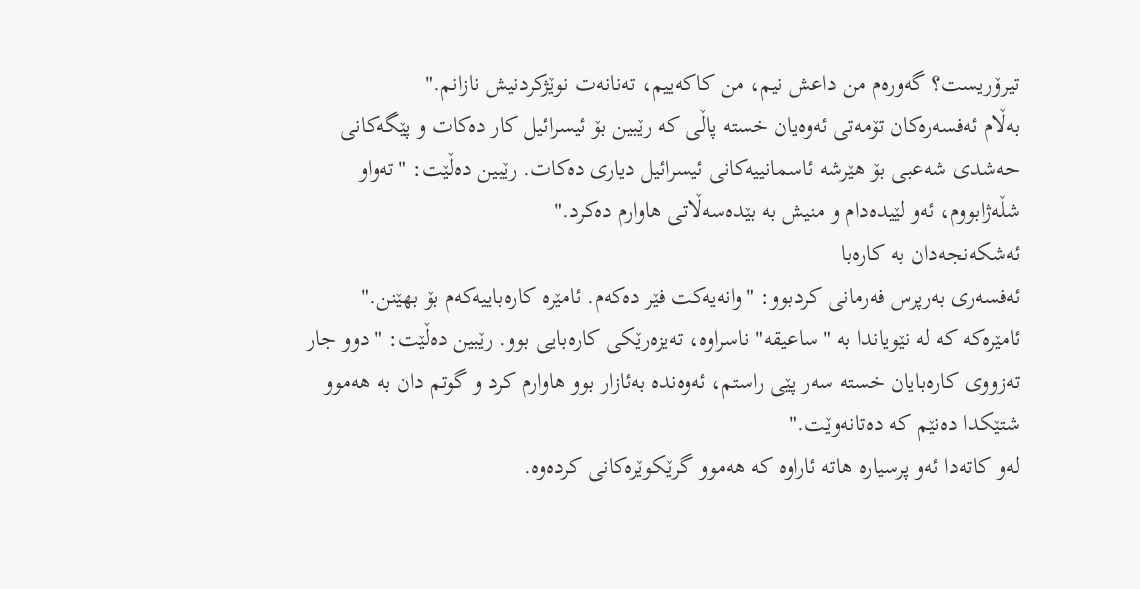تیرۆریست؟ گەورەم من داعش نیم، من کاکەییم، تەنانەت نوێژکردنیش نازانم."
بەڵام ئەفسەرەکان تۆمەتی ئەوەیان خستە پاڵی کە رێبین بۆ ئیسرائیل کار دەکات و پێگەکانی حەشدی شەعبی بۆ هێرشە ئاسمانییەکانی ئیسرائیل دیاری دەکات. رێبین دەڵێت: "تەواو شڵەژابووم، ئەو لێیدەدام و منیش بە بێدەسەڵاتی هاوارم دەکرد."
ئەشکەنجەدان بە کارەبا
ئەفسەری بەرپرس فەرمانی کردبوو: "وانەیەکت فێر دەکەم. ئامێرە کارەباییەکەم بۆ بهێنن." ئامێرەکە کە لە نێویاندا بە "ساعیقە" ناسراوە، تەیزەرێکی کارەبایی بوو. رێبین دەڵێت: "دوو جار تەزووی کارەبایان خستە سەر پێی راستم، ئەوەندە بەئازار بوو هاوارم کرد و گوتم دان بە هەموو شتێکدا دەنێم کە دەتانەوێت."
لەو کاتەدا ئەو پرسیارە هاتە ئاراوە کە هەموو گرێکوێرەکانی کردەوە.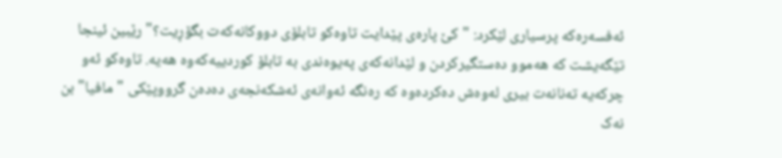ئەفسەرەکە پرسیاری لێکرد: "کێ پارەی پێدایت تاوەکو تابلۆی دووکانەکەت بگۆڕیت؟" رێبین ئینجا تێگەیشت کە هەموو دەستگیرکردن و لێدانەکەی پەیوەندی بە تابلۆ کوردییەکەوە هەیە. تاوەکو ئەو چرکەیە تەنانەت بیری لەوەش دەکردەوە کە رەنگە ئەوانەی ئەشکەنجەی دەدەن گرووپێکی "مافیا" بن نەک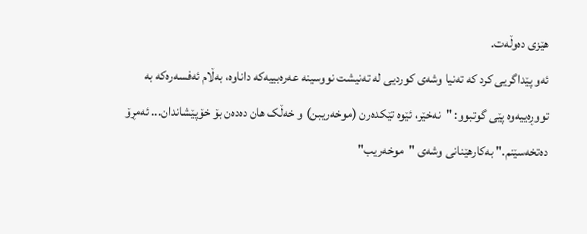هێزی دەوڵەت.
ئەو پێداگریی کرد کە تەنیا وشەی کوردیی لە تەنیشت نووسینە عەرەبییەکە داناوە، بەڵام ئەفسەرەکە بە تووڕەییەوە پێی گوتبوو: "نەخێر، ئێوە تێکدەرن (موخەریبن) و خەڵک هان دەدەن بۆ خۆپێشاندان... ئەمڕۆ دەتخەسێنم." بەکارهێنانی وشەی "موخەریب"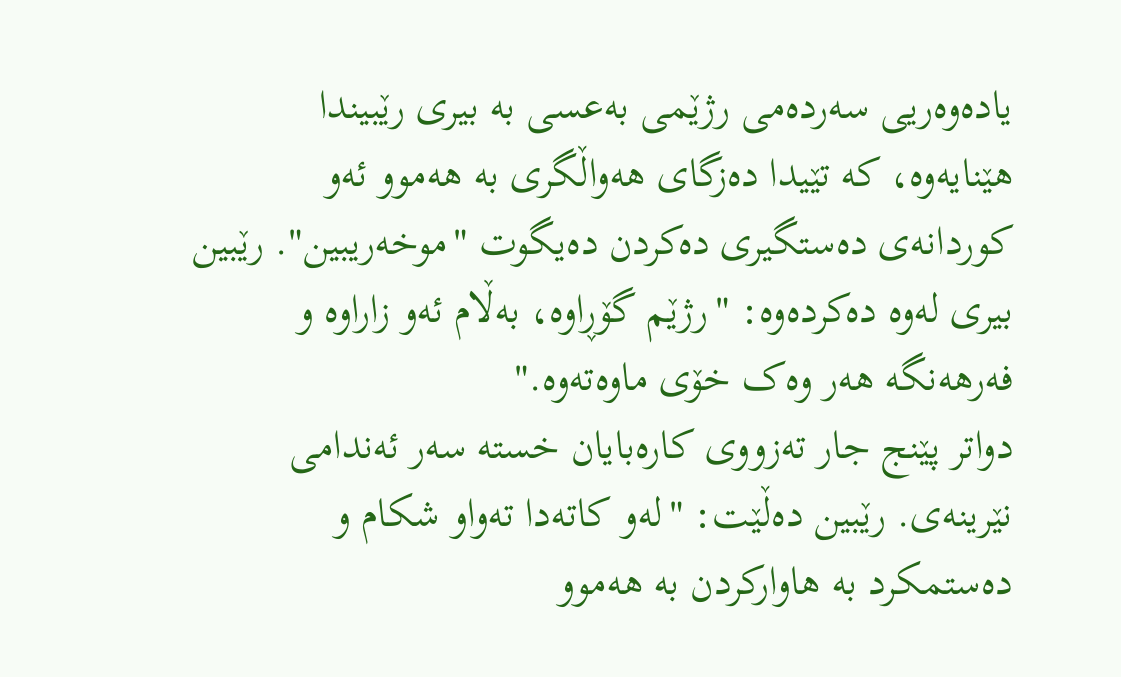یادەوەریی سەردەمی رژێمی بەعسی بە بیری رێبیندا هێنایەوە، کە تێیدا دەزگای هەواڵگری بە هەموو ئەو کوردانەی دەستگیری دەکردن دەیگوت "موخەریبین". رێبین بیری لەوە دەکردەوە: "رژێم گۆڕاوە، بەڵام ئەو زاراوە و فەرهەنگە هەر وەک خۆی ماوەتەوە."
دواتر پێنج جار تەزووی کارەبایان خستە سەر ئەندامی نێرینەی. رێبین دەڵێت: "لەو کاتەدا تەواو شکام و دەستمکرد بە هاوارکردن بە هەموو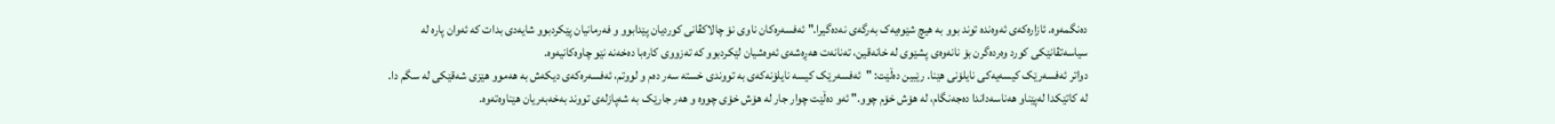دەنگمەوە. ئازارەکەی ئەوەندە توند بوو بە هیچ شێوەیەک بەرگەی نەدەگیرا." ئەفسەرەکان ناوی نۆ چالاکڤانی کوردیان پێدابوو و فەرمانیان پێکردبوو شایەدی بدات کە ئەوان پارە لە سیاسەتڤانێکی کورد وەردەگرن بۆ نانەوەی پشێوی لە خانەقین، تەنانەت هەڕەشەی ئەوەشیان لێکردبوو کە تەزووی کارەبا دەخەنە نێو چاوەکانیەوە.
دواتر ئەفسەرێک کیسەیەکی نایلۆنی هێنا. رێبین دەڵێت: "ئەفسەرێک کیسە نایلۆنەکەی بە تووندی خستە سەر دەم و لووتم، ئەفسەرەکەی دیکەش بە هەموو هێزی شەقێکی لە سگم دا. لە کاتێکدا لەپێناو هەناسەداندا دەجەنگام، لە هۆش خۆم چوو." ئەو دەڵێت چوار جار لە هۆش خۆی چووە و هەر جارێک بە شەپازلەی تووند بەخەبەریان هێناوەتەوە.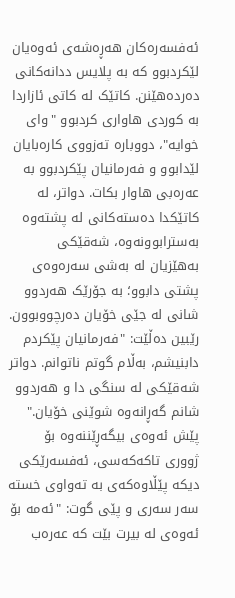ئەفسەرەکان هەڕەشەی ئەوەیان لێکردبوو کە بە پلایس ددانەکانی دەردەهێنن. کاتێک لە کاتی ئازاردا بە کوردی هاواری کردبوو "وای خوایە"، دووبارە تەزووی کارەبایان لێدابوو و فەرمانیان پێکردبوو بە عەرەبی هاوار بکات. دواتر، لە کاتێکدا دەستەکانی لە پشتەوە بەسترابوونەوە، شەقێکی بەهێزیان لە بەشی سەرەوەی پشتی دابوو؛ بە جۆرێک هەردوو شانی لە جێی خۆیان دەرچووبوون. رێبین دەڵێت: "فەرمانیان پێکردم دابنیشم، بەڵام گوتم ناتوانم. دواتر شەقێکی لە سنگی دا و هەردوو شانم گەڕانەوە شوێنی خۆیان." پێش ئەوەی بیگەڕێننەوە بۆ ژووری تاکەکەسی، ئەفسەرێکی دیکە پێڵاوەکەی بە تەواوی خستە سەر سەری و پێی گوت: "ئەمە بۆ ئەوەی لە بیرت بێت کە عەرەب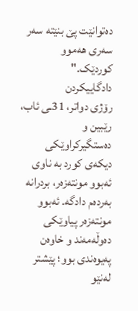دەتوانێت پێ بنێتە سەر سەری هەموو کوردێک."
دادگاییکردن
رۆژی دواتر، 31ـی ئاب، رێبین و دەستگیرکراوێکی دیکەی کورد بە ناوی ئەبوو مونتەزەر، بردرانە بەردەم دادگە. ئەبوو مونتەزەر پیاوێکی دەوڵەمەند و خاوەن پەیوەندی بوو؛ پێشتر لەنێو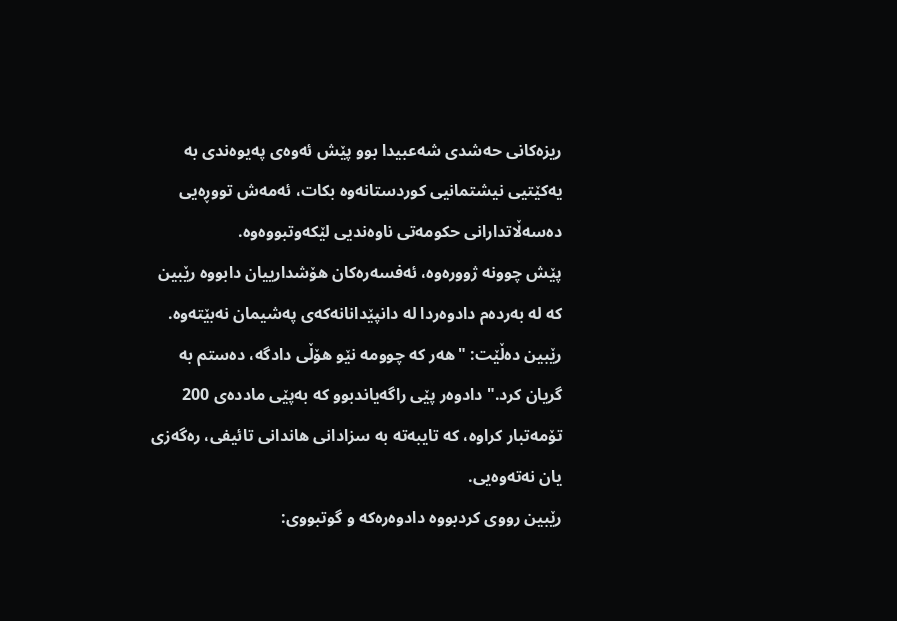ریزەکانی حەشدی شەعبیدا بوو پێش ئەوەی پەیوەندی بە یەکێتیی نیشتمانیی کوردستانەوە بکات، ئەمەش تووڕەیی دەسەڵاتدارانی حکومەتی ناوەندیی لێکەوتبووەوە.
پێش چوونە ژوورەوە، ئەفسەرەکان هۆشدارییان دابووە رێبین کە لە بەردەم دادوەردا لە دانپێدانانەکەی پەشیمان نەبێتەوە. رێبین دەڵێت: "هەر کە چوومە نێو هۆڵی دادگە، دەستم بە گریان کرد." دادوەر پێی راگەیاندبوو کە بەپێی ماددەی 200 تۆمەتبار کراوە، کە تایبەتە بە سزادانی هاندانی تائیفی، رەگەزی یان نەتەوەیی.
رێبین رووی کردبووە دادوەرەکە و گوتبووی: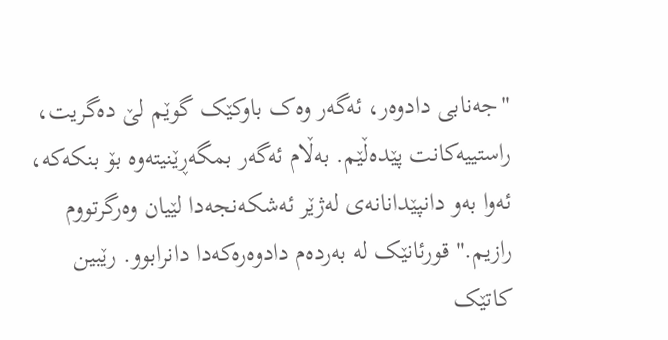"جەنابی دادوەر، ئەگەر وەک باوکێک گوێم لێ دەگریت، راستییەکانت پێدەڵێم. بەڵام ئەگەر بمگەڕێنیتەوە بۆ بنکەکە، ئەوا بەو دانپێدانانەی لەژێر ئەشکەنجەدا لێیان وەرگرتووم رازیم." قورئانێک لە بەردەم دادوەرەکەدا دانرابوو. رێبین کاتێک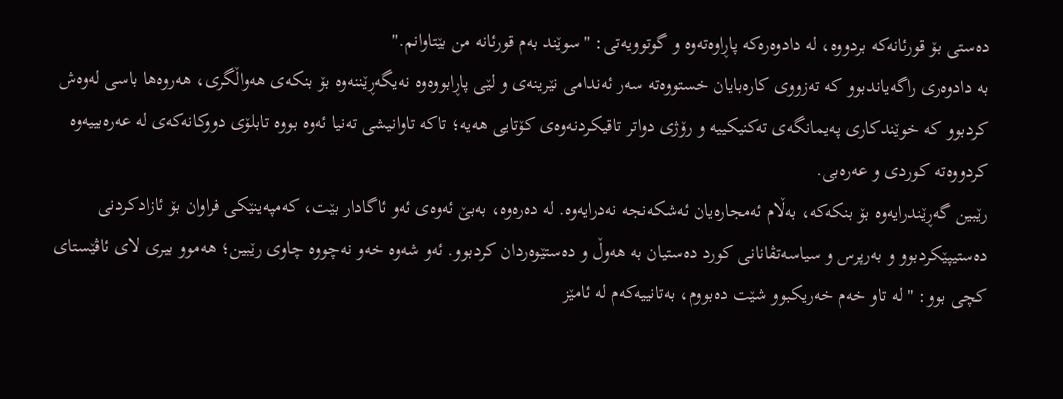دەستی بۆ قورئانەکە بردووە، لە دادوەرەکە پاڕاوەتەوە و گوتوویەتی: "سوێند بەم قورئانە من بێتاوانم."
بە دادوەری راگەیاندبوو کە تەزووی کارەبایان خستووەتە سەر ئەندامی نێرینەی و لێی پاڕابووەوە نەیگەڕێننەوە بۆ بنکەی هەواڵگری، هەروەها باسی لەوەش کردبوو کە خوێندکاری پەیمانگەی تەکنیکییە و رۆژی دواتر تاقیکردنەوەی کۆتایی هەیە؛ تاکە تاوانیشی تەنیا ئەوە بووە تابلۆی دووکانەکەی لە عەرەبییەوە کردووەتە کوردی و عەرەبی.
رێبین گەڕێندرایەوە بۆ بنکەکە، بەڵام ئەمجارەیان ئەشکەنجە نەدرایەوە. لە دەرەوە، بەبێ ئەوەی ئەو ئاگادار بێت، کەمپەینێکی فراوان بۆ ئازادکردنی دەستیپێکردبوو و بەرپرس و سیاسەتڤانانی کورد دەستیان بە هەوڵ و دەستێوەردان کردبوو. ئەو شەوە خەو نەچووە چاوی رێبین؛ هەموو بیری لای ئاڤێستای کچی بوو: "لە تاو خەم خەریکبوو شێت دەبووم، بەتانییەکەم لە ئامێز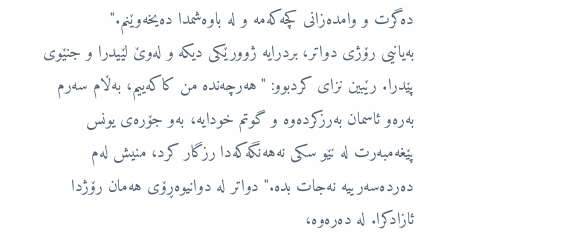دەگرت و وامدەزانی کچەکەمە و لە باوەشمدا دەیخەوێنم."
بەیانیی رۆژی دواتر، بردرایە ژوورێکی دیکە و لەوێ لێیدرا و جنێوی پێدرا. رێبین نزای کردبوو: "هەرچەندە من کاکەییم، بەڵام سەرم بەرەو ئاسمان بەرزکردەوە و گوتم خودایە، بەو جۆرەی یونس پێغەمبەرت لە نێو سکی نەهەنگەکەدا رزگار کرد، منیش لەم دەردەسەرییە نەجات بدە." دواتر لە دوانیوەڕۆی هەمان رۆژدا ئازادکرا. لە دەرەوە،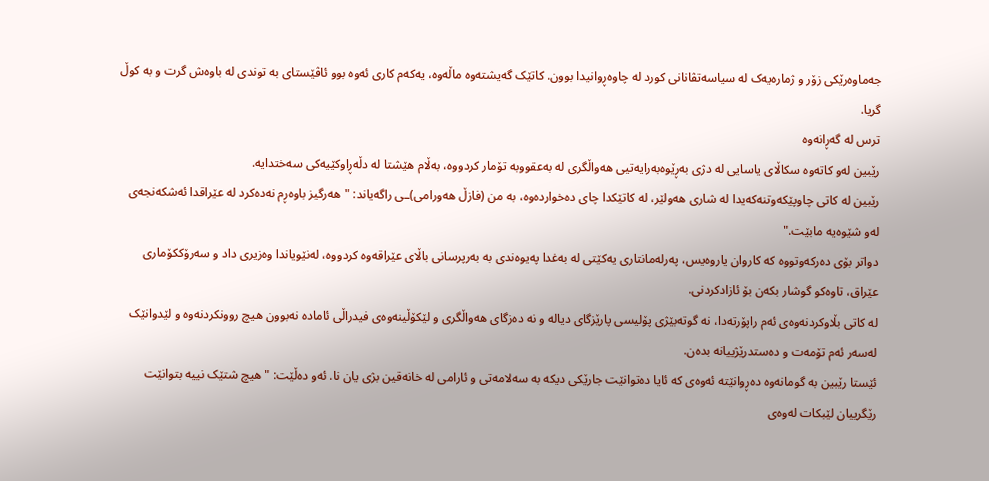جەماوەرێکی زۆر و ژمارەیەک لە سیاسەتڤانانی کورد لە چاوەڕوانیدا بوون. کاتێک گەیشتەوە ماڵەوە، یەکەم کاری ئەوە بوو ئاڤێستای بە توندی لە باوەش گرت و بە کوڵ گریا.
ترس لە گەڕانەوە
رێبین لەو کاتەوە سکاڵای یاسایی لە دژی بەڕێوەبەرایەتیی هەواڵگری لە بەعقووبە تۆمار کردووە، بەڵام هێشتا لە دڵەڕاوکێیەکی سەختدایە.
رێبین لە کاتی چاوپێکەوتنەکەیدا لە شاری هەولێر، لە کاتێکدا چای دەخواردەوە، بە من (فازڵ هەورامی)ـی راگەیاند: "هەرگیز باوەڕم نەدەکرد لە عێراقدا ئەشکەنجەی لەو شێوەیە مابێت."
دواتر بۆی دەرکەوتووە کە کاروان یاروەیس، پەرلەمانتاری یەکێتی لە بەغدا پەیوەندی بە بەرپرسانی باڵای عێراقەوە کردووە، لەنێویاندا وەزیری داد و سەرۆککۆماری عێراق، تاوەکو گوشار بکەن بۆ ئازادکردنی.
لە کاتی بڵاوکردنەوەی ئەم راپۆرتەدا، نە گوتەبێژی پۆلیسی پارێزگای دیالە و نە دەزگای هەواڵگری و لێکۆڵینەوەی فیدراڵی ئامادە نەبوون هیچ روونکردنەوە و لێدوانێک لەسەر ئەم تۆمەت و دەستدرێژییانە بدەن.
ئێستا رێبین بە گومانەوە دەڕوانێتە ئەوەی کە ئایا دەتوانێت جارێکی دیکە بە سەلامەتی و ئارامی لە خانەقین بژی یان نا. ئەو دەڵێت: "هیچ شتێک نییە بتوانێت رێگرییان لێبکات لەوەی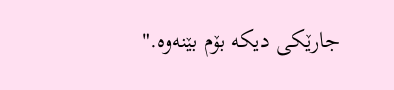جارێکی دیکە بۆم بێنەوە."